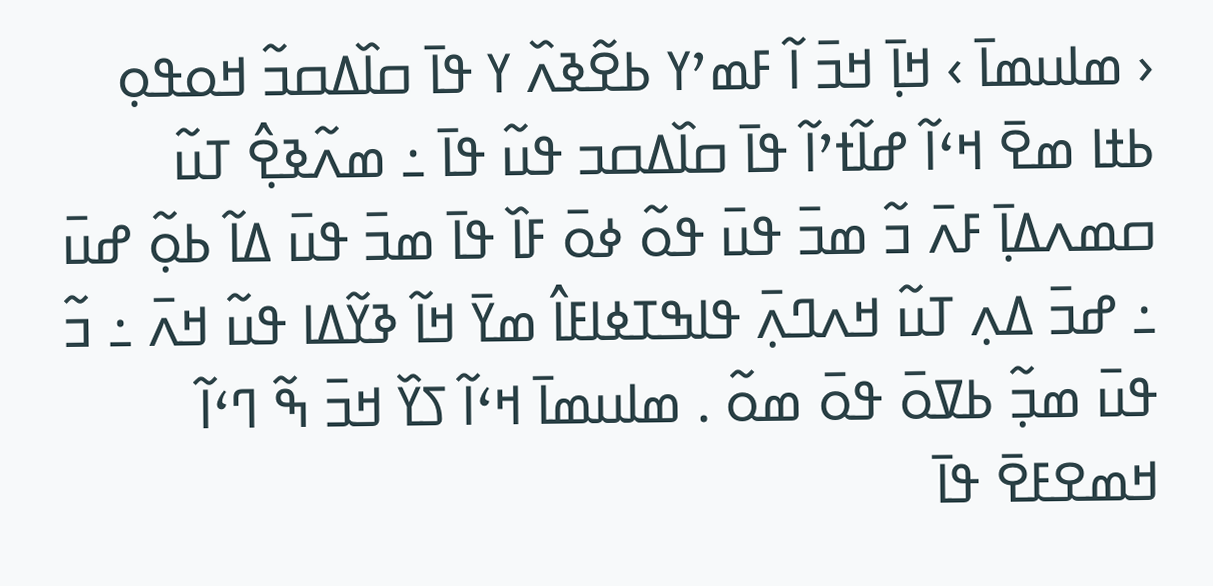‹ ߘߊߎߘߊ߫ › ߞߊ߲߫ ߞߏ߫ ߊ߬ ߓߘߴߌ ߕߐ߬ߢߍ߰ ߌ ߟߊ߫ ߛߊ߰ߡߛߏ߬ ߞߋߟߋ߲ ߕߙߊ ߘߐ߫ ߞߵߊ߬ ߝߊ߬ߙߴߊ߬ ߟߊ߫ ߛߊ߰ߡߛߏ ߟߎ߬ ߟߊ߫ ߸ ߘߍ߬ߢߐ߲߮ ߠߎ߬ ߛߘߍߡߊ߲߫ ߓߍ߫ ߏ߬ ߘߏ߫ ߟߎ߫ ߟߋ߬ ߦߋ߫ ߓߊ߰ ߟߊ߫ ߘߏ߫ ߟߎ߫ ߡߊ߬ ߕߋ߲߬ ߝߎ߫ ߸ ߝߏ߫ ߡߍ߲ ߠߎ߬ ߞߍߣߍ߲߫ ߟߊߒߠߦߊߓߊ߮ ߘߌ߫ ߞߊ߬ ߢߌ߬ߡߊ ߟߎ߬ ߞߍ߫ ߸ ߏ߬ ߟߎ߫ ߘߏ߲߬ ߕߜߋ߫ ߟߋ߫ ߘߋ߬ . ߘߊߎߘߊ߫ ߞߵߊ߬ ߖߌ߰ ߞߏ߫ ߒ߬ ߣߵߊ߬ ߞߘߐߓߐ߫ ߟߊ߫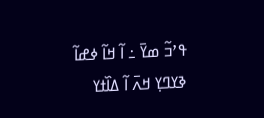ߟߴߏ߬ ߘߌ߫ ߸ ߊ߬ ߞߊ߬ ߦߝߊ߬ ߢߌߣߌ߲ ߞߍ߫ ߊ߬ ߡߊ߰ߙߌ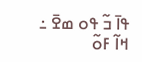ߟߊ߫ ߏ߬ ߟߋ ߘߐ߫ ߸ ߞߊ߬ ߓߋ߬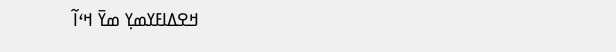ߞߐߡߊߓߌߘߌ߲ ߘߌ߫ ߞߵߊ߬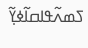ߖߘߍ߬ߟߊߛߊ߬ߦߌ߲߬